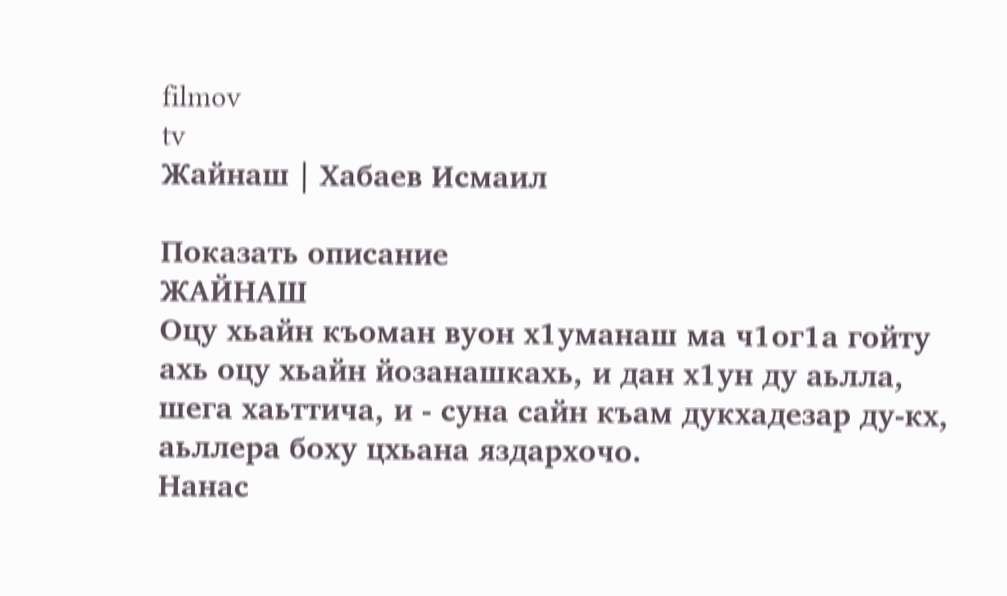filmov
tv
Жайнаш | Хабаев Исмаил

Показать описание
ЖАЙНАШ
Оцу хьайн къоман вуон х1уманаш ма ч1ог1а гойту ахь оцу хьайн йозанашкахь, и дан х1ун ду аьлла, шега хаьттича, и - суна сайн къам дукхадезар ду-кх, аьллера боху цхьана яздархочо.
Нанас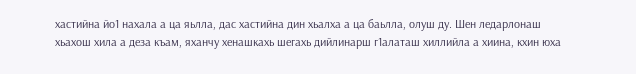хастийна йо1 нахала а ца яьлла, дас хастийна дин хьалха а ца баьлла, олуш ду. Шен ледарлонаш хьахош хила а деза къам, яханчу хенашкахь шегахь дийлинарш г1алаташ хиллийла а хиина, кхин юха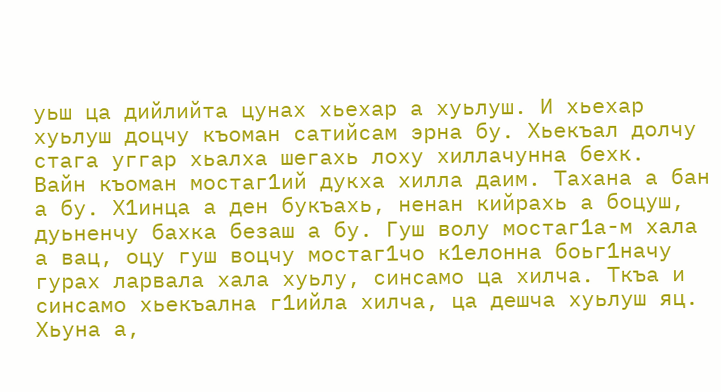уьш ца дийлийта цунах хьехар а хуьлуш. И хьехар хуьлуш доцчу къоман сатийсам эрна бу. Хьекъал долчу стага уггар хьалха шегахь лоху хиллачунна бехк.
Вайн къоман мостаг1ий дукха хилла даим. Тахана а бан а бу. Х1инца а ден букъахь, ненан кийрахь а боцуш, дуьненчу бахка безаш а бу. Гуш волу мостаг1а-м хала а вац, оцу гуш воцчу мостаг1чо к1елонна боьг1начу гурах ларвала хала хуьлу, синсамо ца хилча. Ткъа и синсамо хьекъална г1ийла хилча, ца дешча хуьлуш яц.
Хьуна а,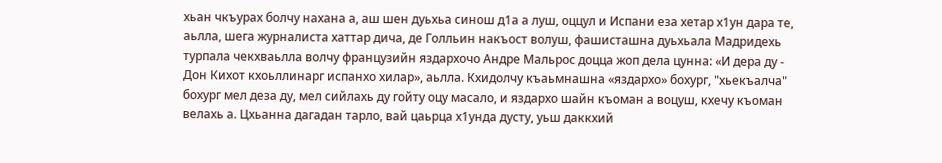хьан чкъурах болчу нахана а, аш шен дуьхьа синош д1а а луш, оццул и Испани еза хетар х1ун дара те, аьлла, шега журналиста хаттар дича, де Голльин накъост волуш, фашисташна дуьхьала Мадридехь турпала чекхваьлла волчу французийн яздархочо Андре Мальрос доцца жоп дела цунна: «И дера ду - Дон Кихот кхоьллинарг испанхо хилар», аьлла. Кхидолчу къаьмнашна «яздархо» бохург, "хьекъалча" бохург мел деза ду, мел сийлахь ду гойту оцу масало, и яздархо шайн къоман а воцуш, кхечу къоман велахь а. Цхьанна дагадан тарло, вай цаьрца х1унда дусту, уьш даккхий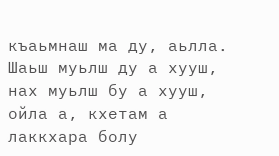къаьмнаш ма ду, аьлла. Шаьш муьлш ду а хууш, нах муьлш бу а хууш, ойла а, кхетам а лаккхара болу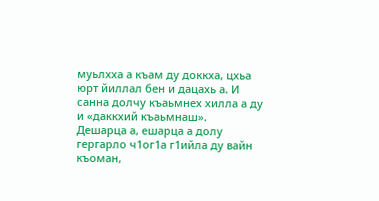муьлхха а къам ду доккха, цхьа юрт йиллал бен и дацахь а. И санна долчу къаьмнех хилла а ду и «даккхий къаьмнаш».
Дешарца а, ешарца а долу гергарло ч1ог1а г1ийла ду вайн къоман,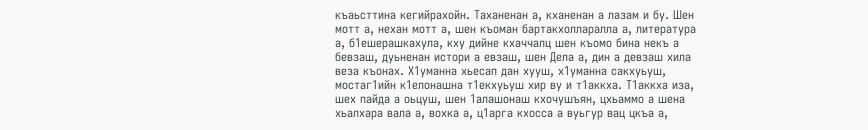къаьсттина кегийрахойн. Таханенан а, кханенан а лазам и бу. Шен мотт а, нехан мотт а, шен къоман бартакхолларалла а, литература а, б1ешерашкахула, кху дийне кхаччалц шен къомо бина некъ а бевзаш, дуьненан истори а евзаш, шен Дела а, дин а девзаш хила веза къонах. Х1уманна хьесап дан хууш, х1уманна сакхуьуш, мостаг1ийн к1елонашна т1екхуьуш хир ву и т1аккха. Т1аккха иза, шех пайда а оьцуш, шен 1алашонаш кхочушъян, цхьаммо а шена хьалхара вала а, вохка а, ц1арга кхосса а вуьгур вац цкъа а,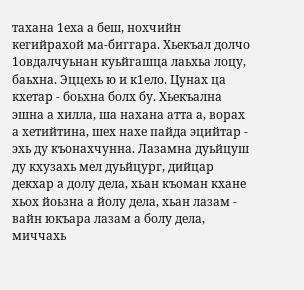тахана 1еха а беш, нохчийн кегийрахой ма-биггара. Хьекъал долчо 1овдалчуьнан куьйгашца лаьхьа лоцу, баьхна. Эццехь ю и к1ело. Цунах ца кхетар - боьхна болх бу. Хьекъална эшна а хилла, ша нахана атта а, ворах а хетийтина, шех нахе пайда эцийтар - эхь ду къонахчунна. Лазамна дуьйцуш ду кхузахь мел дуьйцург, дийцар декхар а долу дела, хьан къоман кхане хьох йоьзна а йолу дела, хьан лазам - вайн юкъара лазам а болу дела, миччахь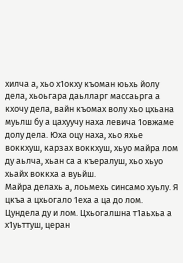хилча а, хьо х1окху къоман юьхь йолу дела, хьоьгара даьлларг массаьрга а кхочу дела, вайн къомах волу хьо цхьана муьлш бу а цахуучу наха левича 1овжаме долу дела. Юха оцу наха, хьо яхье воккхуш, карзах воккхуш, хьуо майра лом ду аьлча, хьан са а къералуш, хьо хьуо хьайх воккха а вуьйш.
Майра делахь а, лоьмехь синсамо хуьлу. Я цкъа а цхьогало 1еха а ца до лом. Цундела ду и лом. Цхьогалшна т1аьхьа а х1уьттуш, церан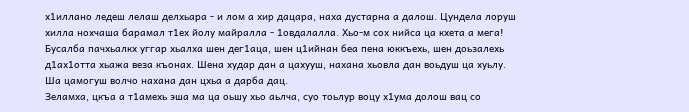х1иллано ледеш лелаш делхьара - и лом а хир дацара, наха дустарна а далош. Цундела лоруш хилла нохчаша барамал т1ех йолу майралла - 1овдалалла. Хьо-м сох нийса ца кхета а мега!
Бусалба пачхьалкх уггар хьалха шен дег1аца, шен ц1ийнан беа пена юккъехь, шен доьзалехь д1ах1отта хьажа веза къонах. Шена худар дан а цахууш, нахана хьовла дан воьдуш ца хуьлу. Ша цамогуш волчо нахана дан цхьа а дарба дац.
Зеламха, цкъа а т1амехь эша ма ца оьшу хьо аьлча, суо тоьлур воцу х1ума долош вац со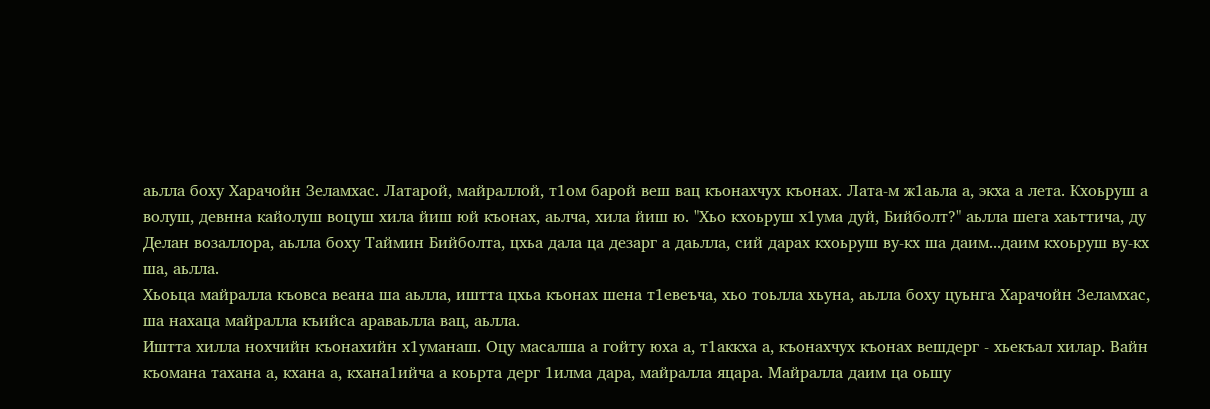аьлла боху Харачойн Зеламхас. Латарой, майраллой, т1ом барой веш вац къонахчух къонах. Лата-м ж1аьла а, экха а лета. Кхоьруш а волуш, девнна кайолуш воцуш хила йиш юй къонах, аьлча, хила йиш ю. "Хьо кхоьруш х1ума дуй, Бийболт?" аьлла шега хаьттича, ду Делан возаллора, аьлла боху Таймин Бийболта, цхьа дала ца дезарг а даьлла, сий дарах кхоьруш ву-кх ша даим...даим кхоьруш ву-кх ша, аьлла.
Хьоьца майралла къовса веана ша аьлла, иштта цхьа къонах шена т1евеъча, хьо тоьлла хьуна, аьлла боху цуьнга Харачойн Зеламхас, ша нахаца майралла къийса араваьлла вац, аьлла.
Иштта хилла нохчийн къонахийн х1уманаш. Оцу масалша а гойту юха а, т1аккха а, къонахчух къонах вешдерг - хьекъал хилар. Вайн къомана тахана а, кхана а, кхана1ийча а коьрта дерг 1илма дара, майралла яцара. Майралла даим ца оьшу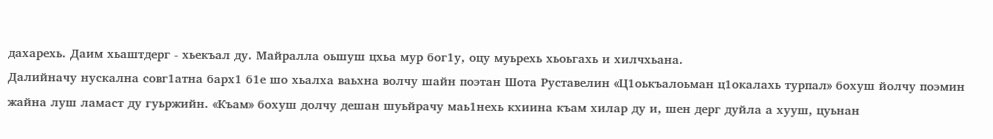дахарехь. Даим хьаштдерг - хьекъал ду. Майралла оьшуш цхьа мур бог1у, оцу муьрехь хьоьгахь и хилчхьана.
Далийначу нускална совг1атна барх1 б1е шо хьалха ваьхна волчу шайн поэтан Шота Руставелин «Ц1оькъалоьман ц1окалахь турпал» бохуш йолчу поэмин жайна луш ламаст ду гуьржийн. «Къам» бохуш долчу дешан шуьйрачу маь1нехь кхиина къам хилар ду и, шен дерг дуйла а хууш, цуьнан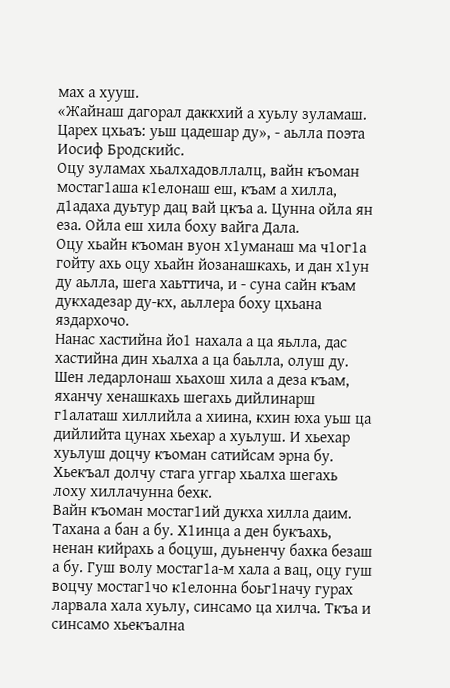мах а хууш.
«Жайнаш дагорал даккхий а хуьлу зуламаш. Царех цхьаъ: уьш цадешар ду», - аьлла поэта Иосиф Бродскийс.
Оцу зуламах хьалхадовллалц, вайн къоман мостаг1аша к1елонаш еш, къам а хилла, д1адаха дуьтур дац вай цкъа а. Цунна ойла ян еза. Ойла еш хила боху вайга Дала.
Оцу хьайн къоман вуон х1уманаш ма ч1ог1а гойту ахь оцу хьайн йозанашкахь, и дан х1ун ду аьлла, шега хаьттича, и - суна сайн къам дукхадезар ду-кх, аьллера боху цхьана яздархочо.
Нанас хастийна йо1 нахала а ца яьлла, дас хастийна дин хьалха а ца баьлла, олуш ду. Шен ледарлонаш хьахош хила а деза къам, яханчу хенашкахь шегахь дийлинарш г1алаташ хиллийла а хиина, кхин юха уьш ца дийлийта цунах хьехар а хуьлуш. И хьехар хуьлуш доцчу къоман сатийсам эрна бу. Хьекъал долчу стага уггар хьалха шегахь лоху хиллачунна бехк.
Вайн къоман мостаг1ий дукха хилла даим. Тахана а бан а бу. Х1инца а ден букъахь, ненан кийрахь а боцуш, дуьненчу бахка безаш а бу. Гуш волу мостаг1а-м хала а вац, оцу гуш воцчу мостаг1чо к1елонна боьг1начу гурах ларвала хала хуьлу, синсамо ца хилча. Ткъа и синсамо хьекъална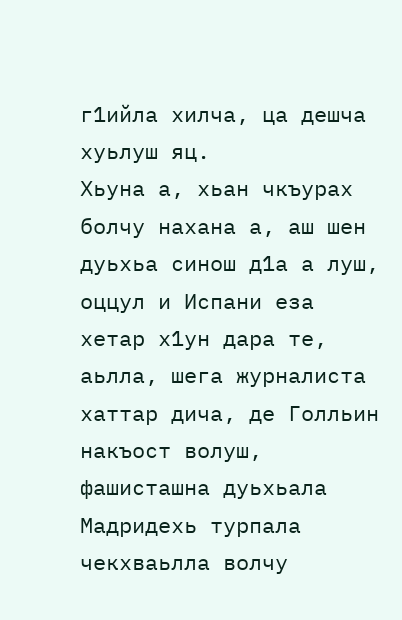г1ийла хилча, ца дешча хуьлуш яц.
Хьуна а, хьан чкъурах болчу нахана а, аш шен дуьхьа синош д1а а луш, оццул и Испани еза хетар х1ун дара те, аьлла, шега журналиста хаттар дича, де Голльин накъост волуш, фашисташна дуьхьала Мадридехь турпала чекхваьлла волчу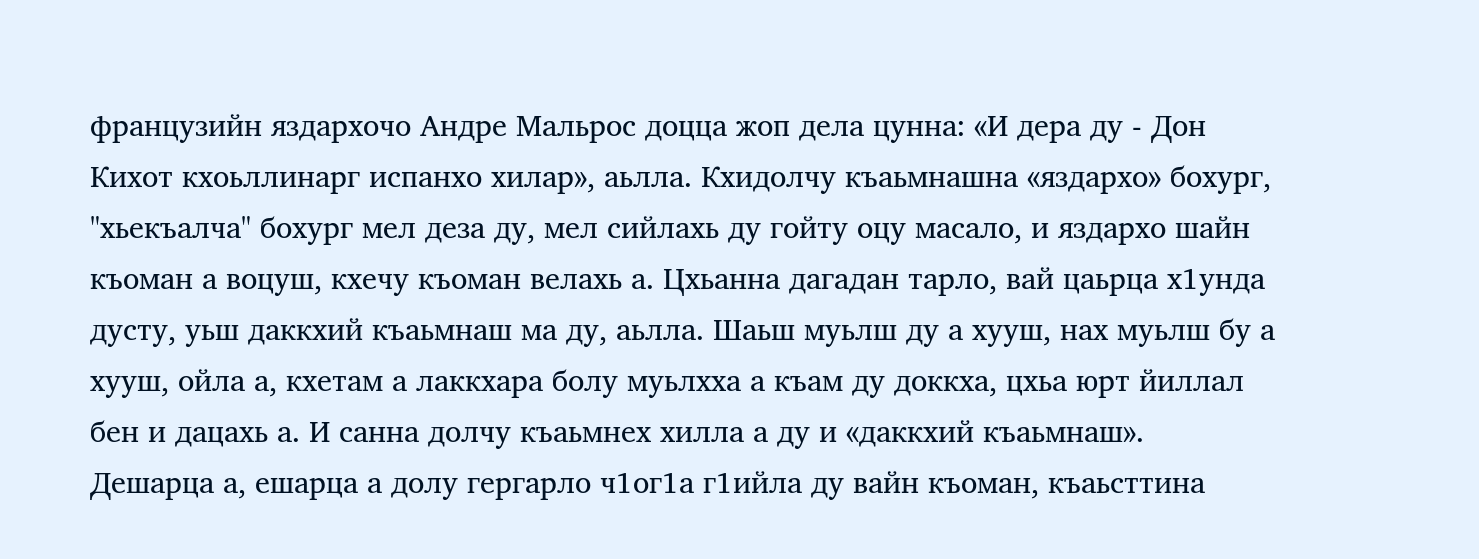французийн яздархочо Андре Мальрос доцца жоп дела цунна: «И дера ду - Дон Кихот кхоьллинарг испанхо хилар», аьлла. Кхидолчу къаьмнашна «яздархо» бохург, "хьекъалча" бохург мел деза ду, мел сийлахь ду гойту оцу масало, и яздархо шайн къоман а воцуш, кхечу къоман велахь а. Цхьанна дагадан тарло, вай цаьрца х1унда дусту, уьш даккхий къаьмнаш ма ду, аьлла. Шаьш муьлш ду а хууш, нах муьлш бу а хууш, ойла а, кхетам а лаккхара болу муьлхха а къам ду доккха, цхьа юрт йиллал бен и дацахь а. И санна долчу къаьмнех хилла а ду и «даккхий къаьмнаш».
Дешарца а, ешарца а долу гергарло ч1ог1а г1ийла ду вайн къоман, къаьсттина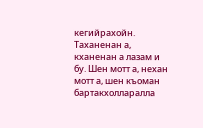кегийрахойн. Таханенан а, кханенан а лазам и бу. Шен мотт а, нехан мотт а, шен къоман бартакхолларалла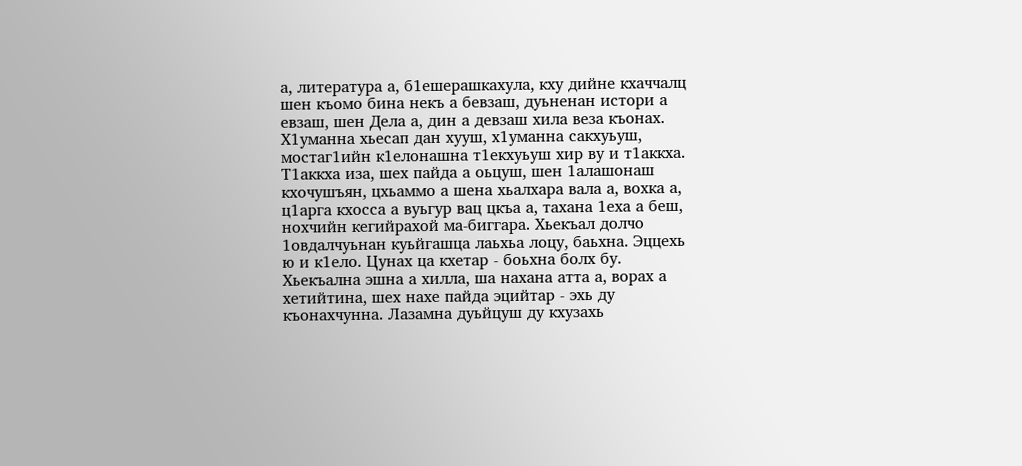а, литература а, б1ешерашкахула, кху дийне кхаччалц шен къомо бина некъ а бевзаш, дуьненан истори а евзаш, шен Дела а, дин а девзаш хила веза къонах. Х1уманна хьесап дан хууш, х1уманна сакхуьуш, мостаг1ийн к1елонашна т1екхуьуш хир ву и т1аккха. Т1аккха иза, шех пайда а оьцуш, шен 1алашонаш кхочушъян, цхьаммо а шена хьалхара вала а, вохка а, ц1арга кхосса а вуьгур вац цкъа а, тахана 1еха а беш, нохчийн кегийрахой ма-биггара. Хьекъал долчо 1овдалчуьнан куьйгашца лаьхьа лоцу, баьхна. Эццехь ю и к1ело. Цунах ца кхетар - боьхна болх бу. Хьекъална эшна а хилла, ша нахана атта а, ворах а хетийтина, шех нахе пайда эцийтар - эхь ду къонахчунна. Лазамна дуьйцуш ду кхузахь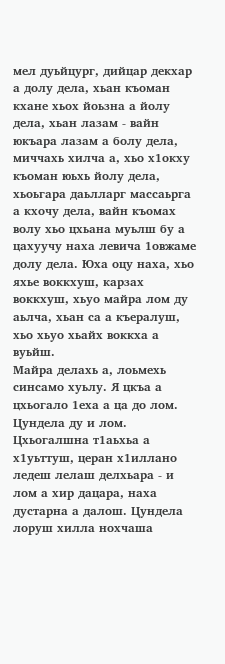мел дуьйцург, дийцар декхар а долу дела, хьан къоман кхане хьох йоьзна а йолу дела, хьан лазам - вайн юкъара лазам а болу дела, миччахь хилча а, хьо х1окху къоман юьхь йолу дела, хьоьгара даьлларг массаьрга а кхочу дела, вайн къомах волу хьо цхьана муьлш бу а цахуучу наха левича 1овжаме долу дела. Юха оцу наха, хьо яхье воккхуш, карзах воккхуш, хьуо майра лом ду аьлча, хьан са а къералуш, хьо хьуо хьайх воккха а вуьйш.
Майра делахь а, лоьмехь синсамо хуьлу. Я цкъа а цхьогало 1еха а ца до лом. Цундела ду и лом. Цхьогалшна т1аьхьа а х1уьттуш, церан х1иллано ледеш лелаш делхьара - и лом а хир дацара, наха дустарна а далош. Цундела лоруш хилла нохчаша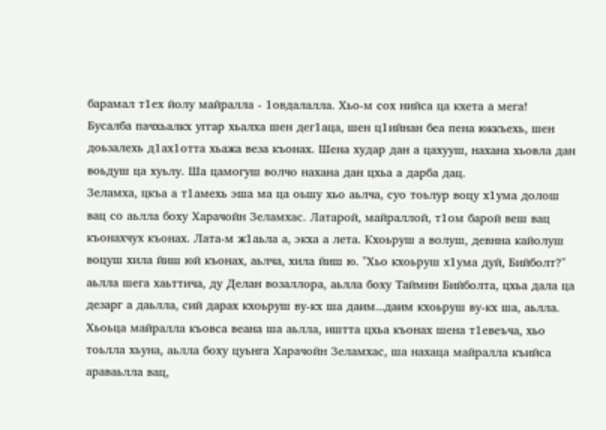барамал т1ех йолу майралла - 1овдалалла. Хьо-м сох нийса ца кхета а мега!
Бусалба пачхьалкх уггар хьалха шен дег1аца, шен ц1ийнан беа пена юккъехь, шен доьзалехь д1ах1отта хьажа веза къонах. Шена худар дан а цахууш, нахана хьовла дан воьдуш ца хуьлу. Ша цамогуш волчо нахана дан цхьа а дарба дац.
Зеламха, цкъа а т1амехь эша ма ца оьшу хьо аьлча, суо тоьлур воцу х1ума долош вац со аьлла боху Харачойн Зеламхас. Латарой, майраллой, т1ом барой веш вац къонахчух къонах. Лата-м ж1аьла а, экха а лета. Кхоьруш а волуш, девнна кайолуш воцуш хила йиш юй къонах, аьлча, хила йиш ю. "Хьо кхоьруш х1ума дуй, Бийболт?" аьлла шега хаьттича, ду Делан возаллора, аьлла боху Таймин Бийболта, цхьа дала ца дезарг а даьлла, сий дарах кхоьруш ву-кх ша даим...даим кхоьруш ву-кх ша, аьлла.
Хьоьца майралла къовса веана ша аьлла, иштта цхьа къонах шена т1евеъча, хьо тоьлла хьуна, аьлла боху цуьнга Харачойн Зеламхас, ша нахаца майралла къийса араваьлла вац,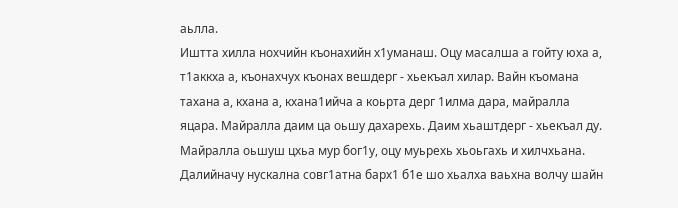аьлла.
Иштта хилла нохчийн къонахийн х1уманаш. Оцу масалша а гойту юха а, т1аккха а, къонахчух къонах вешдерг - хьекъал хилар. Вайн къомана тахана а, кхана а, кхана1ийча а коьрта дерг 1илма дара, майралла яцара. Майралла даим ца оьшу дахарехь. Даим хьаштдерг - хьекъал ду. Майралла оьшуш цхьа мур бог1у, оцу муьрехь хьоьгахь и хилчхьана.
Далийначу нускална совг1атна барх1 б1е шо хьалха ваьхна волчу шайн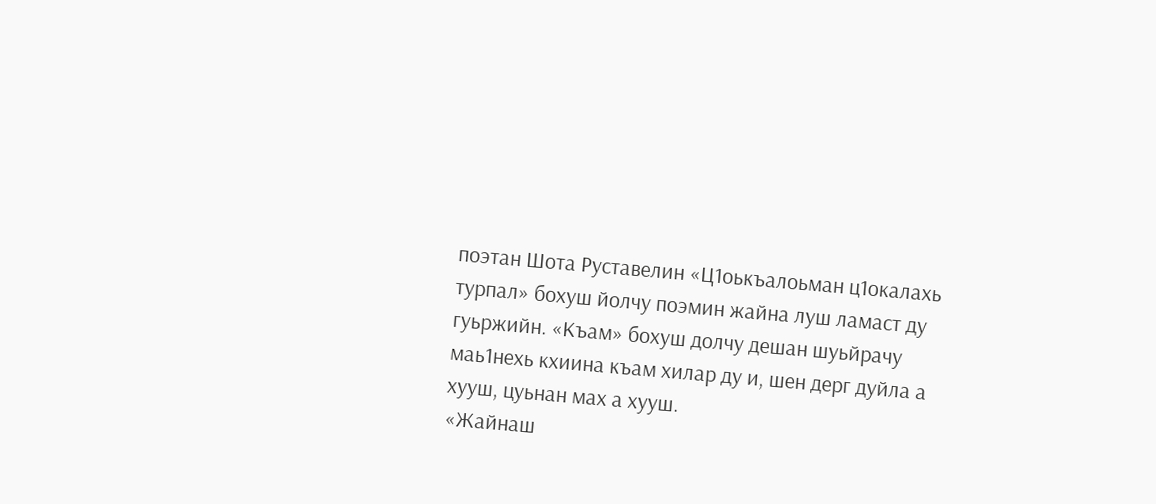поэтан Шота Руставелин «Ц1оькъалоьман ц1окалахь турпал» бохуш йолчу поэмин жайна луш ламаст ду гуьржийн. «Къам» бохуш долчу дешан шуьйрачу маь1нехь кхиина къам хилар ду и, шен дерг дуйла а хууш, цуьнан мах а хууш.
«Жайнаш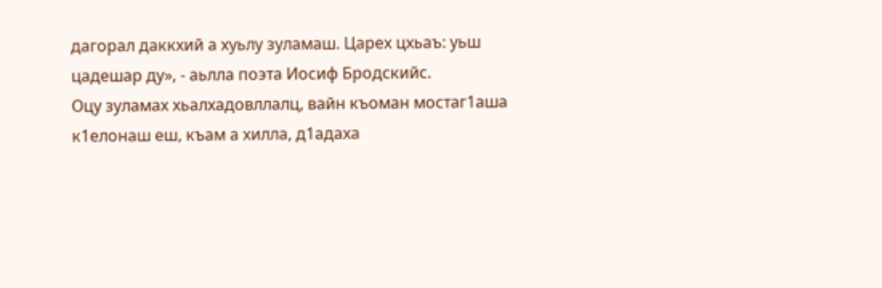дагорал даккхий а хуьлу зуламаш. Царех цхьаъ: уьш цадешар ду», - аьлла поэта Иосиф Бродскийс.
Оцу зуламах хьалхадовллалц, вайн къоман мостаг1аша к1елонаш еш, къам а хилла, д1адаха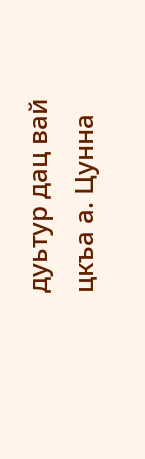дуьтур дац вай цкъа а. Цунна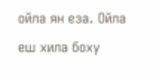ойла ян еза. Ойла еш хила боху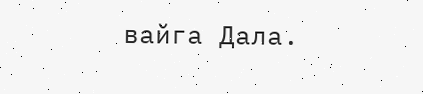вайга Дала.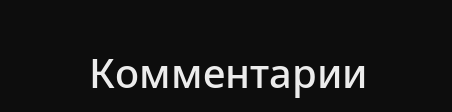Комментарии